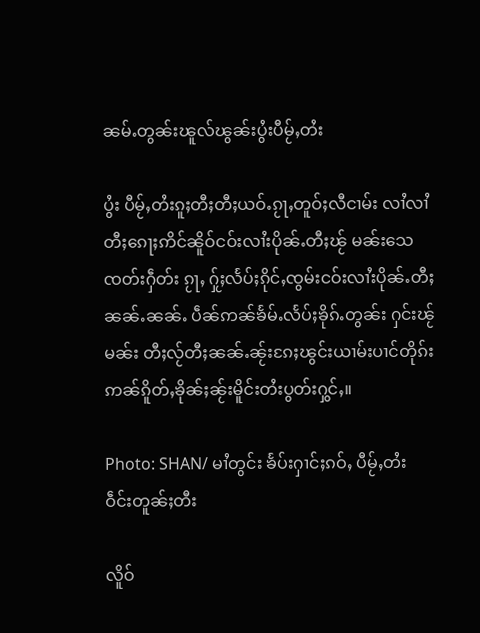ၼမ်ႉတွၼ်းၽူလ်ၽွၼ်းပွႆးပီမႂ်ႇတႆး

ပွႆး ပီမႂ်ႇတႆးၵူႈတီႈတီႈယဝ်ႉၵႂႃႇတူဝ်ႈလီငၢမ်း လၢႆလၢႆတီႈၵေႃႈဢိင်ၼိူဝ်ငဝ်းလၢႆးပိုၼ်ႉတီႈၽႂ် မၼ်းသေၸတ်းႁဵတ်း ၵႂႃႇ ႁႂ်ႈလႅပ်ႈၵိုင်ႇၸွမ်းငဝ်းလၢႆးပိုၼ်ႉတီႈၼၼ်ႉၼၼ်ႉ ပဵၼ်ဢၼ်ၶႅမ်ႉလႅပ်ႈၶိုၵ်ႉတွၼ်း ႁင်းၽႂ်မၼ်း တီႈလႂ်တီႈၼၼ်ႉၼႂ်းၵႄႈၽွင်းယၢမ်းပၢင်တိုၵ်းဢၼ်ၵိူတ်ႇၶိုၼ်ႈၼႂ်းမိူင်းတႆးပွတ်းႁွင်ႇ။

Photo: SHAN/ မၢႆတွင်း ၶႅပ်းႁၢင်ႈၵဝ်ႇ ပီမႂ်ႇတႆး ဝဵင်းတူၼ်ႈတီး

လိူဝ်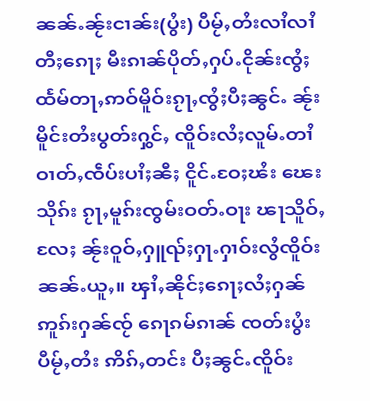ၼၼ်ႉၼႂ်းငၢၼ်း(ပွႆး) ပီမႂ်ႇတႆးလၢႆလၢႆတီႈၵေႃႈ မီးၵၢၼ်ပိုတ်ႇႁပ်ႉငိုၼ်းၸွႆႈထႅမ်တႃႇဢဝ်မိူဝ်းၵႂႃႇၸွႆႈပီႈၼွင်ႉ ၼႂ်းမိူင်းတႆးပွတ်းႁွင်ႇ ၸိူဝ်းလႆႈလူမ်ႉတၢႆဝၢတ်ႇၸဵပ်းပၢႆႈၼီႈ ငိူင်ႉဝႄႈၽႆး ၽေးသိုၵ်း ၵႂႃႇမူၵ်းၸွမ်းဝတ်ႉဝႃး ၽႃသိူဝ်ႇ လႄႈ ၼႂ်းဝူဝ်ႇႁူၺ်ႈႁႃႉႁၢဝ်းလွႆၸိူဝ်းၼၼ်ႉယူႇ။ ၾၢႆႇၼိုင်ႈၵေႃႈလႆႈႁၼ်ဢူၵ်းႁၼ်ၸႂ် ၵေႃၵမ်ၵၢၼ် ၸတ်းပွႆးပီမႂ်ႇတႆး ဢိၵ်ႇတင်း ပီႈၼွင်ႉၸိူဝ်း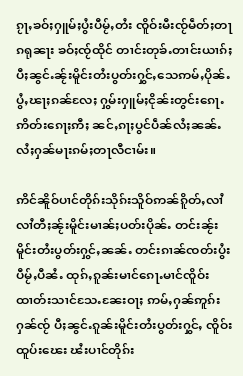ၵႂႃႇၶဝ်ႈႁူမ်ႈပွႆးပီမႂ်ႇတႆး ၸိူဝ်းမီးၸႂ်မဵတ်ႈတႃၵရုၼႃး ၶဝ်ႈၸႂ်ထိုင် တၢင်းတုၶ်ႉတၢင်းယၢၵ်ႈပီႈၼွင်ႉၼႂ်းမိူင်းတႆးပွတ်းႁွင်ႇသေဢမ်ႇပိုၼ်ႉပွႆႇၽႃႈၵၼ်လႄႈ ႁွမ်းႁူမ်ႈငိုၼ်းတွင်းၵေႃႉ ဢိတ်းၵေႃႈဢီႈ ၼင်ႇၵႃႈပွင်ပဵၼ်လႆႈၼၼ်ႉလႆႈႁၼ်မႃးၵမ်ႈတႃလီငၢမ်း။

ဢိင်ၼိူဝ်ပၢင်တိုၵ်းသိုၵ်းသိူဝ်ဢၼ်ၵိူတ်ႇလၢႆလၢႆတီႈၼႂ်းမိူင်းမၢၼ်ႈပတ်းပိုၼ်ႉ တင်းၼႂ်းမိူင်းတႆးပွတ်းႁွင်ႇၼၼ်ႉ တင်းၵၢၼ်ၸတ်းပွႆးပီမႂ်ႇပီၼႆႉ ထုၵ်ႇၵူၼ်းမၢင်ၵေႃႉမၢင်ၸိူဝ်း ထၢတ်းသၢင်သႄႉၼႄးဝႃႈ ဢမ်ႇႁၼ်ဢူၵ်း ႁၼ်ၸႂ် ပီႈၼွင်ႉၵူၼ်းမိူင်းတႆးပွတ်းႁွင်ႇ ၸိူဝ်းထူပ်းၽေး ၽႆးပၢင်တိုၵ်း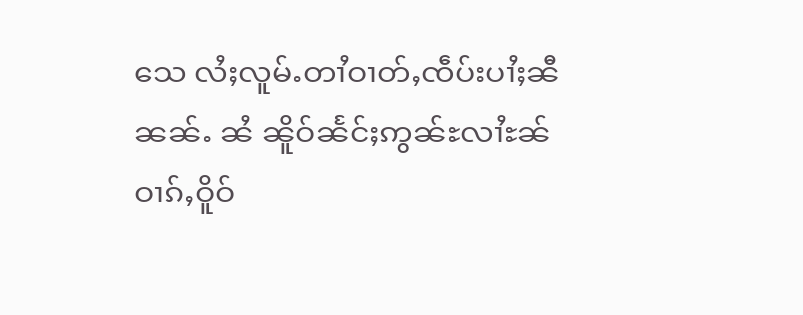သေ လႆႈလူမ်ႉတၢႆဝၢတ်ႇၸဵပ်းပၢႆႈၼီ ၼၼ်ႉ ၼႆ ၼိူဝ်ၼႅင်ႈဢွၼ်ႊလၢႆႊၼ်ဝၢၵ်ႇဝိူဝ်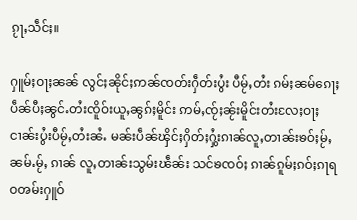ၵႂႃႇသဵင်ႈ။

ႁူမ်ႈဝႃႈၼၼ် လွင်ႈၼိုင်ႈဢၼ်ၸတ်းႁဵတ်းပွႆး ပီမႂ်ႇတႆး ၵမ်ႈၼမ်ၵေႃႈပဵၼ်ပီႈၼွင်ႉတႆးၸိူဝ်းယူႇၼွၵ်ႈမိူင်း ဢမ်ႇၸႂ်ႈၼႂ်းမိူင်းတႆးလႄႈဝႃႈ ငၢၼ်းပွႆးပီမႂ်ႇတႆးၼႆႉ မၼ်းပဵၼ်ၾိင်ႈႁိတ်ႈႁွႆးၵၢၼ်လူႇတၢၼ်းၶဝ်ႈမႂ်ႇၼမ်ႉမႂ်ႇ ၵၢၼ် လူႇတၢၼ်းသွမ်းၽဵၼ်း သင်ၶၸဝ်ႈ ၵၢၼ်ၵူမ်ႈၵဝ်ႈၵႃရဝၻမ်းႁူဝ်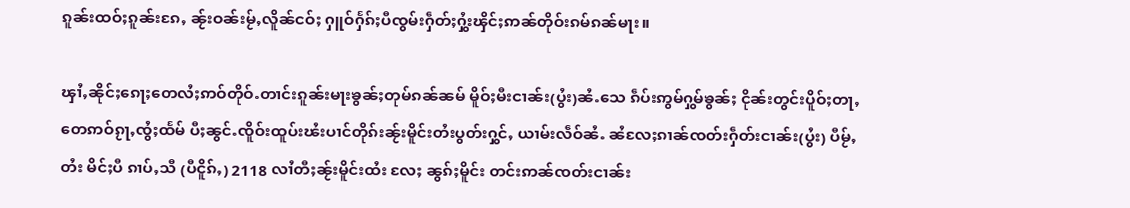ၵူၼ်းထဝ်ႈၵူၼ်းၵႄႇ ၼႂ်းဝၼ်းမႂ်ႇလိူၼ်ငဝ်ႈ ႁူဝ်ႁႅၵ်ႈပီၸွမ်းႁဵတ်ႈႁွႆးၾိင်ႈဢၼ်တိုဝ်းၵမ်ၵၼ်မႃး။

ၾၢႆႇၼိုင်ႈၵေႃႈတေလႆႈဢဝ်တိုဝ်ႉတၢင်းၵူၼ်းမႃးၶွၼ်ႈတုမ်ၵၼ်ၼမ် မိူဝ်ႈမီးငၢၼ်း(ပွႆး)ၼႆႉသေ ၵဵပ်းဢွမ်ႁွမ်ၶွၼ်ႈ ငိုၼ်းတွင်းပိူဝ်ႈတႃႇတေဢဝ်ၵႂႃႇၸွႆႈထႅမ် ပီႈၼွင်ႉၸိူဝ်းထူပ်းၽႆးပၢင်တိုၵ်းၼႂ်းမိူင်းတႆးပွတ်းႁွင်ႇ ယၢမ်းလဵဝ်ၼႆႉ ၼႆလႄႈၵၢၼ်ၸတ်းႁဵတ်းငၢၼ်း(ပွႆး) ပီမႂ်ႇတႆး မိင်ႈပီ ၵၢပ်ႇသီ (ပီငိူၵ်ႇ) 2118 လၢႆတီႈၼႂ်းမိူင်းထႆး လႄႈ ၼွၵ်ႈမိူင်း တင်းဢၼ်ၸတ်းငၢၼ်း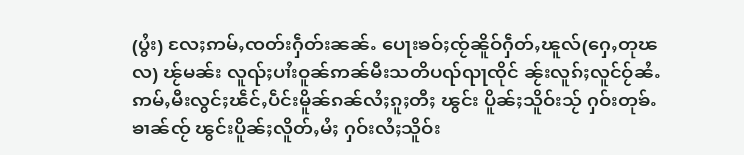(ပွႆး) လႄႈဢမ်ႇၸတ်းႁဵတ်းၼၼ်ႉ ပေႃးၶဝ်ႈၸႂ်ၼိူဝ်ႁဵတ်ႇၽူလ်(ႁေႇတုၽလ) ၽႂ်မၼ်း လူၺ်ႈပၢႆးဝူၼ်ဢၼ်မီးသတိပၺ်ၺႃၸိုင် ၼႂ်းလူၵ်ႈလူင်ဝႂ်ၼႆႉဢမ်ႇမီးလွင်ႈၽဵင်ႇပဵင်းမိူၼ်ၵၼ်လႆႈၵူႈတီႈ ၽွင်း ပိူၼ်ႈသိူဝ်းသႂ် ႁဝ်းတုၶ်ႉၶၢၼ်ၸႂ် ၽွင်းပိူၼ်ႈလိူတ်ႇမႆႈ ႁဝ်းလႆႈသိူဝ်း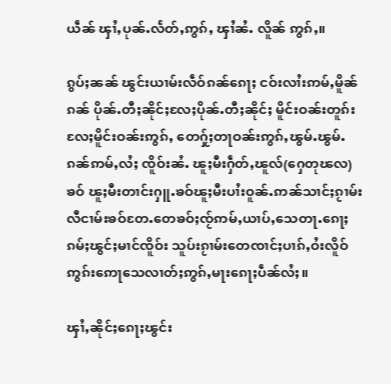ယဵၼ် ၾၢႆႇပုၼ်ႉလႅတ်ႇဢွၵ်ႇ ၾၢႆၼႆႉ လိူၼ် ဢွၵ်ႇ။

ၵွပ်ႈၼၼ် ၽွင်းယၢမ်းလဵဝ်ၵၼ်ၵေႃႈ ငဝ်းလၢႆးဢမ်ႇမိူၼ်ၵၼ် ပိုၼ်ႉတီႈၼိုင်ႈလႄႈပိုၼ်ႉတီႈၼိုင်ႈ မိူင်းဝၼ်းတူၵ်း လႄႈမိူင်းဝၼ်းဢွၵ်ႇ တေႁႂ်ႈတႃဝၼ်းဢွၵ်ႇၽွမ်ႉၽွမ်ႉၵၼ်ဢမ်ႇလႆႈ ၸိူဝ်းၼႆႉ ၽူႈမီးႁဵတ်ႇၽူလ်(ႁေတုၽလ)ၶဝ် ၽူႈမီးတၢင်းႁူႉၶဝ်ၽူႈမီးပၢႆးဝူၼ်ႉဢၼ်သၢင်ႈၵႂၢမ်းလီငၢမ်းၶဝ်တႄႉတေၶဝ်ႈၸႂ်ဢမ်ႇယၢပ်ႇသေတႃႉၵေႃႈၵမ်ႈၽွင်ႈမၢင်ၸိူဝ်း သူပ်းၵႂၢမ်းတေၸၢင်ႈပၢၵ်ႇဝႆးလိူဝ်ဢွၵ်းဢေႃသေလၢတ်ႈဢွၵ်ႇမႃးၵေႃႈပဵၼ်လႆႈ။

ၾၢႆႇၼိုင်ႈၵေႃႈၽွင်း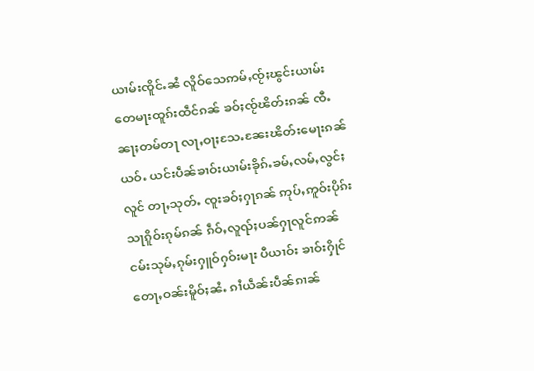ယၢမ်းၸိူင်ႉၼႆ လိူဝ်သေဢမ်ႇၸႂ်ႈၽွင်းယၢမ်းတေမႃးထူၵ်းထဵင်ၵၼ် ၶဝ်ႈၸႂ်ၽိတ်းၵၼ် ၸီႉၼႃႈတမ်တႃ လႃႇဝႃႈသႄႉၼႄးၽိတ်းမေႃးၵၼ်ယဝ်ႉ ယင်းပဵၼ်ၶၢဝ်းယၢမ်းၶိုၵ်ႉၶမ်ႇလမ်ႇလွင်ႈလူင် တႃႇသုတ်ႉ ၸူးၶဝ်ႈႁႃၵၼ် ဢုပ်ႇဢူဝ်းပိုၵ်းသႃၵိူဝ်းၵုမ်ၵၼ် ၵဵဝ်ႇလူၺ်ႈပၼ်ႁႃလူင်ဢၼ်ငမ်းသုမ်ႇၵုမ်းႁူဝ်ႁဝ်းမႃး ပီယၢဝ်း ၶၢဝ်းႁိုင်တေႃႇဝၼ်းမိူဝ်ႈၼႆႉ ၵၢႆယဵၼ်းပဵၼ်ၵၢၼ်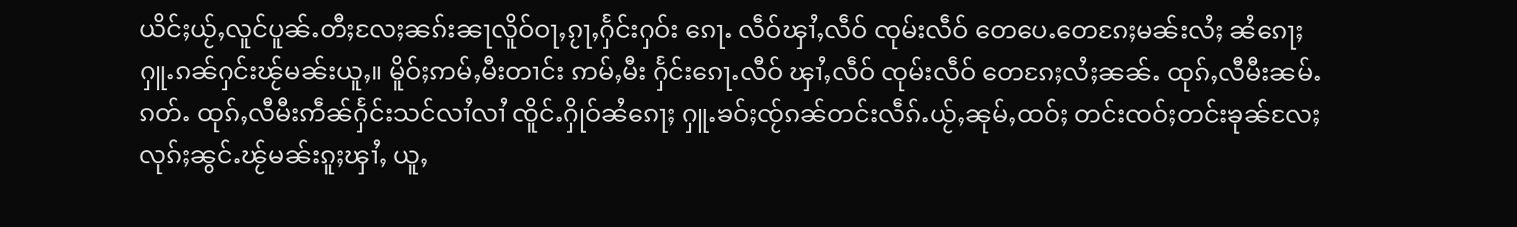ယိင်ႈယႂ်ႇလူင်ပူၼ်ႉတီႈလႄႈၼၵ်းၼႃလိူဝ်ဝႃႇၵႂႃႇႁႅင်းႁဝ်း ၵေႃႉ လဵဝ်ၾၢႆႇလဵဝ် ၸုမ်းလဵဝ် တေပေႉတေၵႄႈမၼ်းလႆႈ ၼႆၵေႃႈႁူႉၵၼ်ႁင်းၽႂ်မၼ်းယူႇ။ မိူဝ်ႈဢမ်ႇမီးတၢင်း ဢမ်ႇမီး ႁႅင်းၵေႃႉလီဝ် ၾၢႆႇလဵဝ် ၸုမ်းလဵဝ် တေၵႄႈလႆႈၼၼ်ႉ ထုၵ်ႇလီမီးၼမ်ႉၵတ်ႉ ထုၵ်ႇလီမီးဢဵၼ်ႁႅင်းသင်လၢႆလၢႆ ၸိူင်ႉႁိုဝ်ၼႆၵေႃႈ ႁူႉၶဝ်ႈၸႂ်ၵၼ်တင်းလဵၵ်ႉယႂ်ႇၼုမ်ႇထဝ်ႈ တင်းၸဝ်ႈတင်းၶုၼ်လႄႈလုၵ်ႈၼွင်ႉၽႂ်မၼ်းၵူႈၾၢႆႇ ယူႇ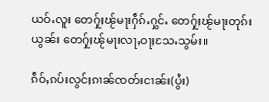ယဝ်ႉလူး တေႁႂ်ႈၽႂ်မႃးႁဵၵ်ႉႁွင်ႉ တေႁႂ်ႈၽႂ်မႃးတုၵ်းယွၼ်း တေႁႂ်ႈၽႂ်မႃးလႃႇဝႃႈသႄႉသွမ်း။

ၵဵဝ်ႇၵပ်းလွင်ႈၵၢၼ်ၸတ်းငၢၼ်း(ပွႆး)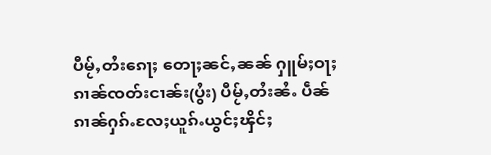ပီမႂ်ႇတႆးၵေႃႈ တေႃႈၼင်ႇၼၼ် ႁူမ်ႈဝႃႈၵၢၼ်ၸတ်းငၢၼ်း(ပွႆး) ပီမႂ်ႇတႆးၼႆႉ ပဵၼ်ၵၢၼ်ႁၵ်ႉလႄႈယူၵ်ႉယွင်ႈၾိင်ႈ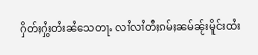ႁိတ်ႈႁွႆးတႆးၼႆသေတႃႉ လၢႆလၢႆတီႈၵမ်ႈၼမ်ၼႂ်းမိူင်းထႆး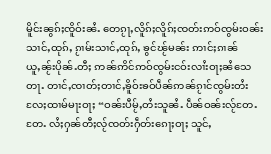မိူင်းၼွၵ်ႈၸိူဝ်းၼႆႉ တေၵႂႃႇလိူၵ်ႈလိူၵ်ႈၸတ်းဢဝ်ၸွမ်းဝၼ်းသၢင်ႇထုၵ်ႇ ၵႂၢမ်းသၢင်ႇထုၵ်ႇ ၶွင်ၽႂ်မၼ်း ဢၢင်ႈၵၢၼ်ယူႇၼႂ်းပိုၼ်ႉတီႈ ဢၼ်ဢိင်ဢဝ်ၸွမ်းငဝ်းလၢႆးဝႃႈၼႆသေတႃႉ တၢင်ႇၸၢတ်ႈတၢင်ႇၶိူဝ်းၶဝ်ပဵၼ်ဢၼ်ၵႂၢင်ၸွမ်းတႆးလႄႈထၢမ်မႃးဝႃႈ “ဝၼ်းပီမႂ်ႇတႆးသူၼႆႉ ပဵၼ်ဝၼ်းလႂ်တႄႉတႄႉ လႆႈႁၼ်တီႈလႂ်ၸတ်းႁဵတ်းၵေႃႈဝႃႈ သူင်ႇ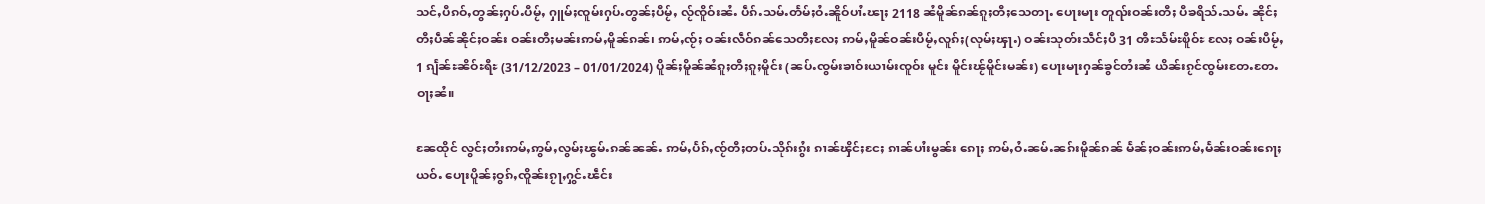သင်ႇပီၵဝ်ႇတွၼ်ႈႁပ်ႉပီမႂ်ႇ ႁူမ်ႈၸူမ်းႁပ်ႉတွၼ်ႈပီမႂ်ႇ လႂ်ၸိူဝ်းၼႆႉ ပဵၵ်ႉသမ်ႉတႅမ်ႈဝႆႉၼိူဝ်ပၢႆႉၽႃႈ 2118 ၼႆမိူၼ်ၵၼ်ၵူႈတီႈသေတႃႉ ပေႃးမႃး တူၺ်းဝၼ်းတီႈ ပီၶရိသ်ႉသမ်ႉ ၼိုင်ႈတီႈပဵၼ်ၼိုင်ႈဝၼ်း ဝၼ်းတီႈမၼ်းဢမ်ႇမိူၼ်ၵၼ်၊ ဢမ်ႇၸႂ်ႈ ဝၼ်းလဵဝ်ၵၼ်သေတီႈလႄႈ ဢမ်ႇမိူၼ်ဝၼ်းပီမႂ်ႇလူၵ်ႈ(လုမ်ႈၾႃႉ) ဝၼ်းသုတ်းသဵင်ႈပီ 31 ၻီႊသႅမ်ႊၿိူဝ်ႊ လႄႈ ဝၼ်းပီမႂ်ႇ 1 ၵျႅၼ်ႊၼိဝ်ႊရီႊ (31/12/2023 – 01/01/2024) ပိူၼ်ႈမိူၼ်ၼႆၵူႈတီႈၵူႈမိူင်း (ၼပ်ႉၸွမ်းၶၢဝ်းယၢမ်းၸူဝ်း မူင်း မိူင်းၽႂ်မိူင်းမၼ်း) ပေႃးမႃးႁၼ်ၶွင်တႆးၼႆ ယိၼ်းၵႂင်ၸွမ်းတႄႉတႄႉ ဝႃႈၼႆ။

ၼႄထိုင် လွင်ႈတႆးဢမ်ႇဢွမ်ႇလွမ်ႈၽွမ်ႉၵၼ်ၼၼ်ႉ ဢမ်ႇပႅၵ်ႇၸႂ်တီႈတပ်ႉသိုၵ်းၵွႆး ၵၢၼ်ၾိင်ႈငႄႈ ၵၢၼ်ပၢႆးမွၼ်း ၵေႃႈ ဢမ်ႇဝႆႉၼမ်ႉၼၵ်းမိူၼ်ၵၼ် မႅၼ်ႈဝၼ်းဢမ်ႇမႅၼ်းဝၼ်းၵေႃႈယဝ်ႉ ပေႃးပိူၼ်ႈဝွၵ်ႇၸိူၼ်းၵႂႃႇႁွင်ႉၽဵင်း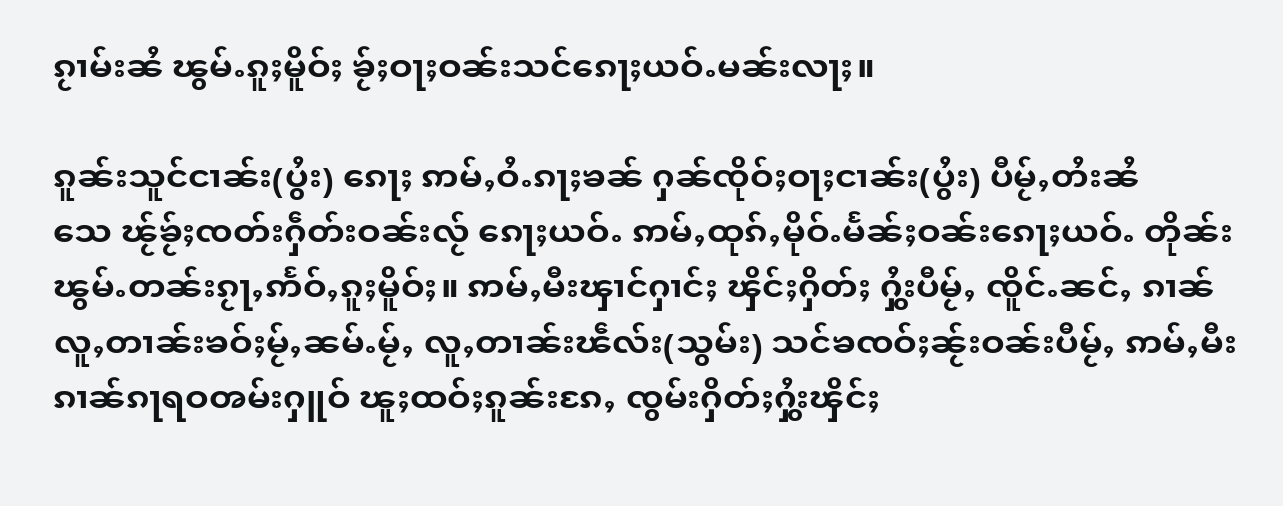ၵႂၢမ်းၼႆ ၽွမ်ႉၵူႈမိူဝ်ႈ ၶႂ်ႈဝႃႈဝၼ်းသင်ၵေႃႈယဝ်ႉမၼ်းလႃႈ။

ၵူၼ်းသူင်ငၢၼ်း(ပွႆး) ၵေႃႈ ဢမ်ႇဝႆႉၵႃႈၶၼ် ႁၼ်ၸိုဝ်ႈဝႃႈငၢၼ်း(ပွႆး) ပီမႂ်ႇတႆးၼႆသေ ၽႂ်ၶႂ်ႈၸတ်းႁဵတ်းဝၼ်းလႂ် ၵေႃႈယဝ်ႉ ဢမ်ႇထုၵ်ႇမိုဝ်ႉမႅၼ်ႈဝၼ်းၵေႃႈယဝ်ႉ တိုၼ်းၽွမ်ႉတၼ်းၵႂႃႇဢႅဝ်ႇၵူႈမိူဝ်ႈ။ ဢမ်ႇမီးၾၢင်ႁၢင်ႈ ၾိင်ႈႁိတ်ႈ ႁွႆးပီမႂ်ႇ ၸိူင်ႉၼင်ႇ ၵၢၼ်လူႇတၢၼ်းၶဝ်ႈမႂ်ႇၼမ်ႉမႂ်ႇ လူႇတၢၼ်းၽဵလ်း(သွမ်း) သင်ၶၸဝ်ႈၼႂ်းဝၼ်းပီမႂ်ႇ ဢမ်ႇမီး ၵၢၼ်ၵႃရဝၻမ်းႁူဝ် ၽူႈထဝ်ႈၵူၼ်းၵႄႇ ၸွမ်းႁိတ်ႈႁွႆးၾိင်ႈ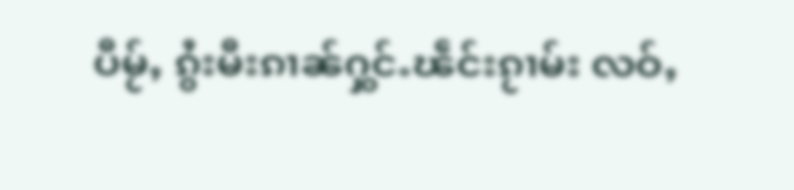ပီမႂ်ႇ ၵွႆးမီးၵၢၼ်ႁွင်ႉၽဵင်းၵႂၢမ်း လဝ်ႇ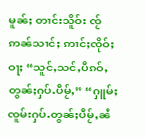မူၼ်ႈ တၢင်းသိူဝ်း ၸႂ်ဢၼ်သၢင်ႈ ဢၢင်ႈၸိုဝ်ႈဝႃႈ “သူင်ႇသင်ႇပီၵဝ်ႇတွၼ်ႈႁပ်ႉပီမႂ်ႇ” “ႁူမ်ႈၸူမ်းႁပ်ႉတွၼ်ႈပီမႂ်ႇၼႆ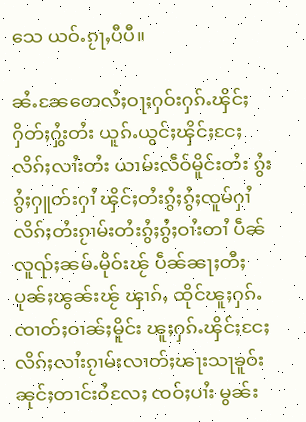သေ ယဝ်ႉၵႂႃႇပီပီ။

ၼႆႉၼႄတေလႆႈဝႃႈႁဝ်းႁၵ်ႉၾိင်ႈႁိတ်ႈႁွႆးတႆး ယူၵ်ႉယွင်ႈၾိင်ႈငႄႈလိၵ်ႈလၢႆးတႆး ယၢမ်းလဵဝ်မိူင်းတႆး ၵွႆးၵွႆႈႁူတ်းႁၢႆ ၾိင်ႈတႆးၵွႆႈၵွႆႈၸူမ်ႁၢႆ လိၵ်ႈတႆးၵႂၢမ်းတႆးၵွႆႈၵွႆႈဝၢႆးတၢႆ ပဵၼ်လူၺ်ႈၼမ်ႉမိုဝ်းၽႂ် ပဵၼ်ၼႃႈတီႈပုၼ်ႈၽွၼ်းၽႂ် ၾၢၵ်ႇ ထိုင်ၽူႈႁၵ်ႉၸၢတ်ႈဝၢၼ်ႈမိူင်း ၽူႈႁၵ်ႉၾိင်ႈငႄႈလိၵ်ႈလၢႆးၵႂၢမ်းလၢတ်ႈၽႃးသႃၶူဝ်းၼုင်ႈတၢင်းဝႆလႄႈ ၸဝ်ႈပၢႆး မွၼ်း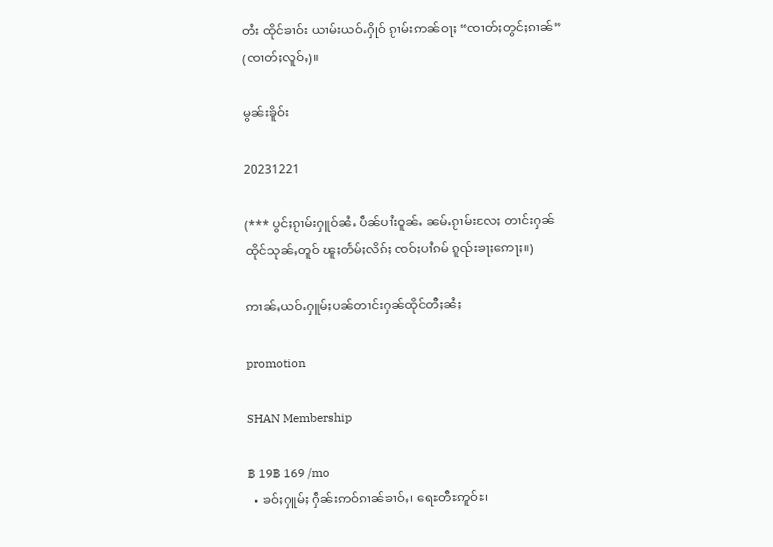တႆး ထိုင်ၶၢဝ်း ယၢမ်းယဝ်ႉႁိုဝ် ၵႂၢမ်းဢၼ်ဝႃႈ “ၸၢတ်ႈတွင်ႈၵၢၼ်” (ၸၢတ်ႈလူဝ်ႇ)။

မွၼ်းၶိူဝ်း

20231221

(*** ပွင်ႈၵႂၢမ်းႁူဝ်ၼႆႉ ပဵၼ်ပၢႆးဝူၼ်ႉ ၼမ်ႉၵႂၢမ်းလႄႈ တၢင်းႁၼ်ထိုင်သုၼ်ႇတူဝ် ၽူႈတႅမ်ႈလိၵ်ႈ ၸဝ်ႈပၢႆၵမ် ၵူၺ်းၶႃႈဢေႃႈ။)

ဢၢၼ်ႇယဝ်ႉႁူမ်ႈပၼ်တၢင်းႁၼ်ထိုင်တီႈၼႆႈ

promotion

SHAN Membership

฿ 19฿ 169 /mo
  • ၶဝ်ႈႁူမ်ႈ ႁဵၼ်းဢဝ်ၵၢၼ်ၶၢဝ်ႇ၊ ရေႊတီႊဢူဝ်ႊ၊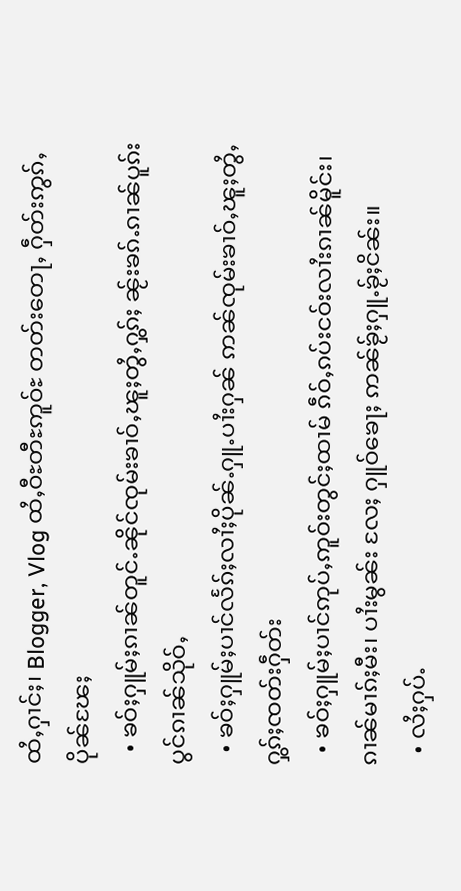ထႆႇႁၢင်ႈ၊ Blogger, Vlog ထႆႇဝီႊတီႊဢူဝ်ႊ တတ်းတေႃႇ ႁဵတ်းဢွၵ်ႇ ပိုၼ်ၽႄႈ
  • ၶဝ်ႈႁူမ်ႈၵၢၼ်တူင်ႉၼိုင်ၸုမ်းၶၢဝ်ႇၽူႈတွႆႇႁွၵ်ႈ ၼႂ်းၶၵ်ႉၵၢၼ်ပူၵ်းပွင်ၵၢၼ်သိုဝ်ႇ
  • ၶဝ်ႈႁူမ်ႈပၢင်လႅၵ်ႈလၢႆႈပိုၼ်ႉႁူႉပၢႆးႁၼ် ဢၼ်ၸုမ်းၶၢဝ်ႇၽူႈတွႆႇႁွၵ်ႈၸတ်းႁဵတ်း
  • ၶဝ်ႈႁူမ်ႈပၢင်ဢုပ်ႇဢူဝ်းတွင်ႈထၢမ် ၵဵဝ်ႇၵပ်းငဝ်းလၢႆးၵၢၼ်မိူင်း၊ ၵၢၼ်မၢၵ်ႈမီး၊ ပၢႆးမွၼ်း လႄႈ ႁူဝ်ၶေႃႈ ဢၼ်ၶႂ်ႈႁူႉၶႂ်ႈငိၼ်း။
  • လႆႈႁပ်ႉ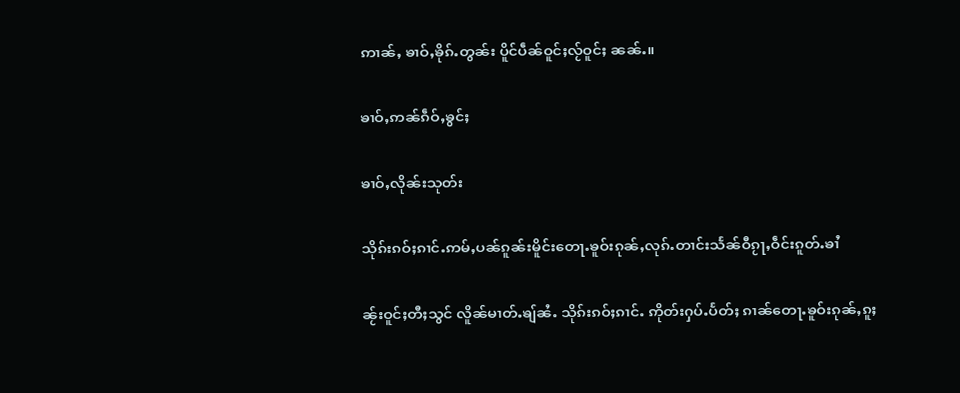ဢၢၼ်ႇ ၶၢဝ်ႇၶိုၵ်ႉတွၼ်း ပိူင်ပဵၼ်ဝူင်ႈလႂ်ဝူင်ႈ ၼၼ်ႉ။

ၶၢဝ်ႇဢၼ်ၵဵဝ်ႇၶွင်ႈ

ၶၢဝ်ႇလိုၼ်းသုတ်း

သိုၵ်းၵဝ်ႈၵၢင်ႉဢမ်ႇပၼ်ၵူၼ်းမိူင်းတေႃႉၶူဝ်းၵုၼ်ႇလုၵ်ႉတၢင်းသႅၼ်ဝီၵႂႃႇဝဵင်းၵူတ်ႉၶၢႆ

ၼႂ်းဝူင်ႈတီႈသွင် လိူၼ်မၢတ်ႉၶျ်ၼႆႉ သိုၵ်းၵဝ်ႈၵၢင်ႉ ဢိုတ်းႁပ်ႉပႅတ်ႈ ၵၢၼ်တေႃႉၶူဝ်းၵုၼ်ႇၵူႈ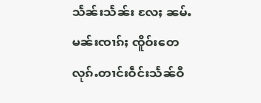သႅၼ်းသႅၼ်း လႄႈ ၼမ်ႉမၼ်းၸၢၵ်ႈ ၸိူဝ်းတေလုၵ်ႉတၢင်းဝဵင်းသႅၼ်ဝီ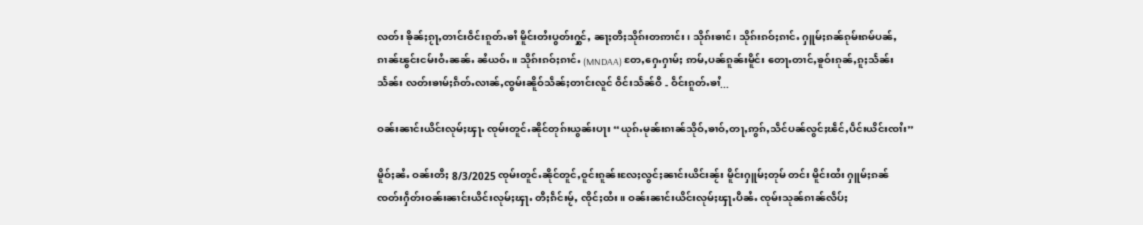လတ်း ၶိုၼ်ႈၵႂႃႇတၢင်းဝဵင်းၵူတ်ႉၶၢႆ မိူင်းတႆးပွတ်းႁွင်ႇ ၼႃႈတီႈသိုၵ်းတဢၢင်း၊ သိုၵ်းၶၢင်၊ သိုၵ်းၵဝ်ႈၵၢင်ႉ ႁူမ်ႈၵၼ်ၵုမ်းၵမ်ပၼ်ႇၵၢၼ်ၽွင်းငမ်းဝႆႉၼၼ်ႉ ၼႆယဝ်ႉ။ သိုၵ်းၵဝ်ႈၵၢင်ႉ (MNDAA) တႄႇႁေႉႁၢမ်ႈ ဢမ်ႇပၼ်ၵူၼ်းမိူင်း တေႃႉတၢင်ႇၶူဝ်းၵုၼ်ႇၵူႈသႅၼ်းသႅၼ်း လတ်းၶၢမ်ႈၵဵတ်ႉလၢၼ်ႇၸွမ်းၼိူဝ်သဵၼ်ႈတၢင်းလူင် ဝဵင်းသႅၼ်ဝီ - ဝဵင်းၵူတ်ႉၶၢႆ...

ဝၼ်းၼၢင်းယိင်းလုမ်ႈၾႃႉ ၸုမ်းတူင်ႉၼိုင်တုၵ်းယွၼ်းပႃး “ယုၵ်ႉမုၼ်းၵၢၼ်သိုဝ်ႇၶၢဝ်ႇတႃႇဢွၵ်ႇသဵင်ပၼ်လွင်ႈၽဵင်ႇပဵင်းယိင်းၸၢႆး”

မိူဝ်ႈၼႆႉ ဝၼ်းတီႈ 8/3/2025 ၸုမ်းတူင်ႉၼိုင်တူင်ႇဝူင်းၵူၼ်းလႄႈလွင်ႈၼၢင်းယိင်းၼႂ်း မိူင်းႁူမ်ႈတုမ် တင်း မိူင်းထႆး ႁူမ်ႈၵၼ် ၸတ်းႁဵတ်းဝၼ်းၼၢင်းယိင်းလုမ်ႈၾႃႉ တီႈၵဵင်းမႂ်ႇ ၸိုင်ႈထႆး ။ ဝၼ်းၼၢင်းယိင်းလုမ်ႈၾႃႉပီၼႆႉ ၸုမ်းသုၼ်ၵၢၼ်လဵပ်ႈ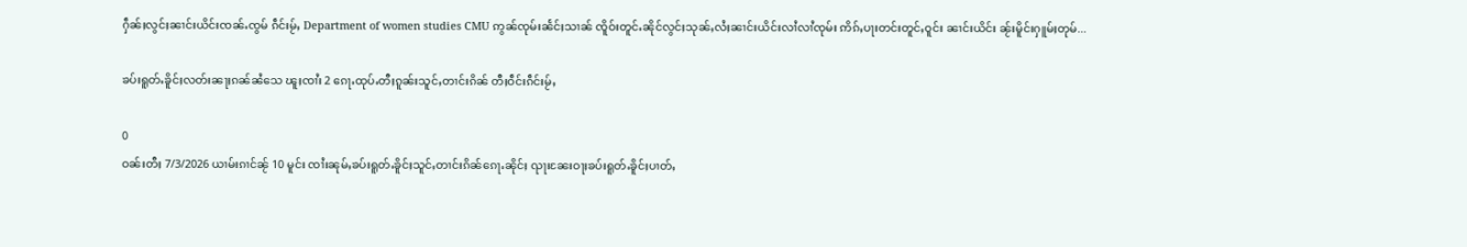ႁဵၼ်ႈလွင်ႈၼၢင်းယိင်းၸၼ်ႉၸွမ် ၵဵင်းမႂ်ႇ Department of women studies CMU ဢွၼ်ၸုမ်းၼႅင်ႈသၢၼ် ၸိူဝ်းတူင်ႉၼိုင်လွင်ႈသုၼ်ႇလႆႈၼၢင်းယိင်းလၢႆလၢႆၸုမ်း ဢိၵ်ႇပႃးတင်းတူင်ႇဝူင်း ၼၢင်းယိင်း ၼႂ်းမိူင်းႁူမ်ႈတုမ်...

ၶပ်းရူတ်ႉၶိူင်ႈလတ်းၼႃႈၵၼ်ၼႆသေ ၽူႈၸၢႆး 2 ၵေႃႉထုပ်ႉတီႈၵူၼ်းသူင်ႇတၢင်းၵိၼ် တီႈဝဵင်းၵဵင်းမႂ်ႇ

0
ဝၼ်းတီႈ 7/3/2026 ယၢမ်းၵၢင်ၼႂ် 10 မူင်း ၸၢႆးၼုမ်ႇၶပ်းရူတ်ႉၶိူင်ႈသူင်ႇတၢင်းၵိၼ်ၵေႃႉၼိုင်ႈ ၺႃးၼႄးဝႃႈၶပ်းရူတ်ႉၶိူင်ႈပၢတ်ႇ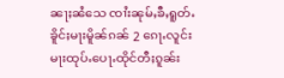ၼႃႈၼႆသေ ၸၢႆးၼုမ်ႇၶီႇရူတ်ႉၶိူင်ႈမႃးမိူၼ်ၵၼ် 2 ၵေႃႉလူင်းမႃးထုပ်ႉပေႃႉထိုင်တီႈၵူၼ်း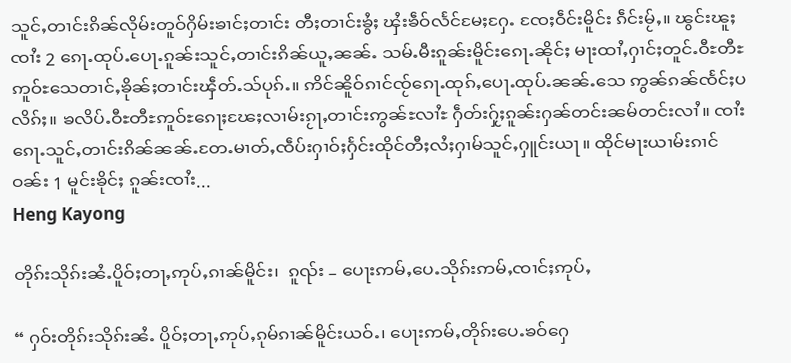သူင်ႇတၢင်းၵိၼ်လိုမ်းတူဝ်ႁိမ်းၶၢင်ႈတၢင်း တီႈတၢင်းၶွႆႈ ၾႆးၶဵဝ်လႅင်မႄႈႁႄႉ ၸႄႈဝဵင်းမိူင်း ၵဵင်းမႂ်ႇ။ ၽွင်းၽူႈၸၢႆး 2 ၵေႃႉထုပ်ႉပေႃႉၵူၼ်းသူင်ႇတၢင်းၵိၼ်ယူႇၼၼ်ႉ သမ်ႉမီးၵူၼ်းမိူင်းၵေႃႉၼိုင်ႈ မႃးထၢႆႇႁၢင်ႈတူင်ႉဝီႊတီႊဢူဝ်ႊသေတၢင်ႇၶိုၼ်ႈတၢင်းၾဵတ်ႉသ်ပုၵ်ႉ။ ဢိင်ၼိူဝ်ၵၢင်ၸႂ်ၵေႃႉထုၵ်ႇပေႃႉထုပ်ႉၼၼ်ႉသေ ဢွၼ်ၵၼ်ၸႅင်ႈပလိၵ်ႈ။ ၶလိပ်ႉဝီႊတီႊဢူဝ်ႊၵေႃႈၽႄႈလၢမ်းၵႂႃႇတၢင်းဢွၼ်ႊလၢႆႊ ႁဵတ်းႁႂ်ႈၵူၼ်းႁၼ်တင်းၼမ်တင်းလၢႆ။ ၸၢႆးၵေႃႉသူင်ႇတၢင်းၵိၼ်ၼၼ်ႉတႄႉမၢတ်ႇၸဵပ်းႁၢဝ်ႈႁႅင်းထိုင်တီႈလႆႈႁၢမ်သူင်ႇႁူင်းယႃ။ ထိုင်မႃးယၢမ်းၵၢင်ဝၼ်း 1 မူင်းၶိုင်ႈ ၵူၼ်းၸၢႆး...
Heng Kayong

တိုၵ်းသိုၵ်းၼႆႉပိူဝ်ႈတႃႇဢုပ်ႇၵၢၼ်မိူင်း၊  ၵူၺ်း – ပေႃးဢမ်ႇပေႉသိုၵ်းဢမ်ႇၸၢင်ႈဢုပ်ႇ

“ ႁဝ်းတိုၵ်းသိုၵ်းၼႆႉ ပိူဝ်ႈတႃႇဢုပ်ႇၵုမ်ၵၢၼ်မိူင်းယဝ်ႉ၊ ပေႃးဢမ်ႇတိုၵ်းပေႉၶဝ်ႁေ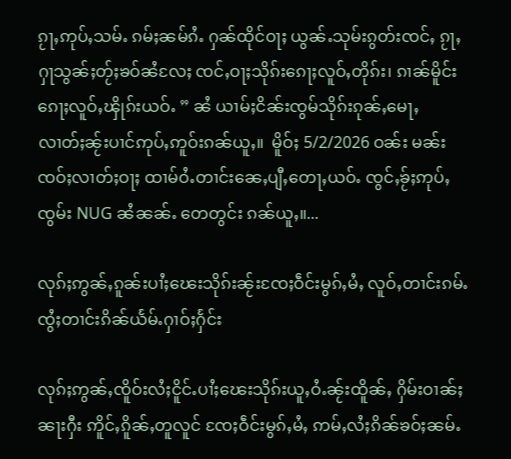ၵႂႃႇဢုပ်ႇသမ်ႉ ၵမ်ႈၼမ်ၵႆႉ ႁၼ်ထိုင်ဝႃႈ ယွၼ်ႉသုမ်းၵွတ်းၸင်ႇ ၵႂႃႇႁႃသွၼ်ႈတႂ်ႈၶဝ်ၼႆလႄႈ ၸင်ႇဝႃႈသိုၵ်းၵေႃႈလူဝ်ႇတိုၵ်း၊ ၵၢၼ်မိူင်းၵေႃႈလူဝ်ႇၾိုၵ်းယဝ်ႉ ” ၼႆ ယၢမ်ႈငိၼ်းၸွမ်သိုၵ်းၵုၼ်ႇမေႃႇ လၢတ်ႈၼႂ်းပၢင်ဢုပ်ႇဢူဝ်းၵၼ်ယူႇ။  မိူဝ်ႈ 5/2/2026 ဝၼ်း မၼ်းၸဝ်ႈလၢတ်ႈဝႃႈ ထၢမ်ဝႆႉတၢင်းၼေႇပျီႇတေႃႇယဝ်ႉ ၸွင်ႇၶႂ်ႈဢုပ်ႇၸွမ်း NUG ၼႆၼၼ်ႉ တေတွင်း ၵၼ်ယူႇ။...

လုၵ်ႈဢွၼ်ႇၵူၼ်းပၢႆႈၽေးသိုၵ်းၼႂ်းၸႄႈဝဵင်းမွၵ်ႇမႆႇ လူဝ်ႇတၢင်းၵမ်ႉၸွႆႈတၢင်းၵိၼ်ယႅမ်ႉႁၢဝ်ႈႁႅင်း

လုၵ်ႈဢွၼ်ႇၸိူဝ်းလႆႈငိူင်ႉပၢႆႈၽေးသိုၵ်းယူႇဝႆႉၼႂ်းထိူၼ်ႇ ႁိမ်းဝၢၼ်ႈၼႃးႁီး ဢိူင်ႇၵိူၼ်ႇတူလူင် ၸႄႈဝဵင်းမွၵ်ႇမႆႇ ဢမ်ႇလႆႈၵိၼ်ၶဝ်ႈၼမ်ႉ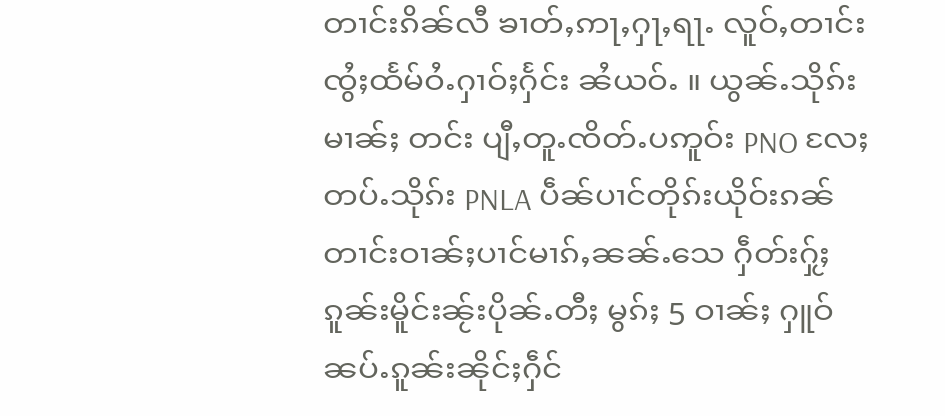တၢင်းၵိၼ်လီ ၶၢတ်ႇဢႃႇႁႃႇရႃႉ လူဝ်ႇတၢင်း ၸွႆႈထႅမ်ဝႆႉႁၢဝ်ႈႁႅင်း ၼႆယဝ်ႉ ။ ယွၼ်ႉသိုၵ်းမၢၼ်ႈ တင်း ပျီႇတူႉၸိတ်ႉပဢူဝ်း PNO လႄႈ တပ်ႉသိုၵ်း PNLA ပဵၼ်ပၢင်တိုၵ်းယိုဝ်းၵၼ်တၢင်းဝၢၼ်ႈပၢင်မၢၵ်ႇၼၼ်ႉသေ ႁဵတ်းႁႂ်ႈၵူၼ်းမိူင်းၼႂ်းပိုၼ်ႉတီႈ မွၵ်ႈ 5 ဝၢၼ်ႈ ႁူဝ်ၼပ်ႉၵူၼ်းၼိုင်ႈႁဵင်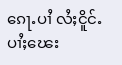ၵေႃႉပၢႆ လႆႈငိူင်ႉပၢႆႈၽေး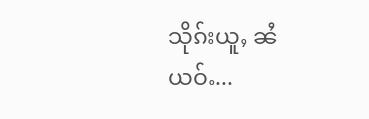သိုၵ်းယူႇ ၼႆယဝ်ႉ...